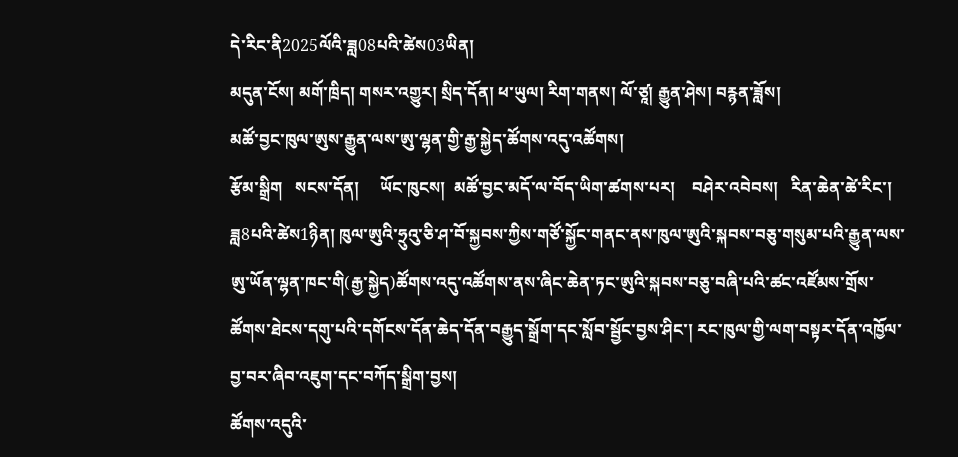དེ་རིང་ནི2025ལོའི་ཟླ08པའི་ཚེས03ཡིན།
མདུན་ངོས། མགོ་ཁྲིད། གསར་འགྱུར། སྲིད་དོན། ཕ་ཡུལ། རིག་གནས། ལོ་ཙཱ། རྒྱུན་ཤེས། བརྙན་ཟློས།
མཚོ་བྱང་ཁུལ་ཨུས་རྒྱུན་ལས་ཨུ་ལྷན་གྱི་རྒྱ་སྐྱེད་ཚོགས་འདུ་འཚོགས།
རྩོམ་སྒྲིག   སངས་དོན།     ཡོང་ཁུངས།  མཚོ་བྱང་མདོ་ལ་བོད་ཡིག་ཚགས་པར།    བཤེར་འབེབས།   རིན་ཆེན་ཚེ་རིང་།
ཟླ8པའི་ཚེས1ཉིན། ཁུལ་ཨུའི་ཧྲུའུ་ཅི་ཤ་བོ་སྐྱབས་ཀྱིས་གཙོ་སྐྱོང་གནང་ནས་ཁུལ་ཨུའི་སྐབས་བཅུ་གསུམ་པའི་རྒྱུན་ལས་ཨུ་ཡོན་ལྷན་ཁང་གི(རྒྱ་སྐྱེད)ཚོགས་འདུ་འཚོགས་ནས་ཞིང་ཆེན་ཏང་ཨུའི་སྐབས་བཅུ་བཞི་པའི་ཚང་འཛོམས་གྲོས་ཚོགས་ཐེངས་དགུ་པའི་དགོངས་དོན་ཆེད་དོན་བརྒྱུད་སྒྲོག་དང་སློབ་སྦྱོང་བྱས་ཤིང་། རང་ཁུལ་གྱི་ལག་བསྟར་དོན་འཁྱོལ་བྱ་བར་ཞིབ་འཇུག་དང་བཀོད་སྒྲིག་བྱས།
ཚོགས་འདུའི་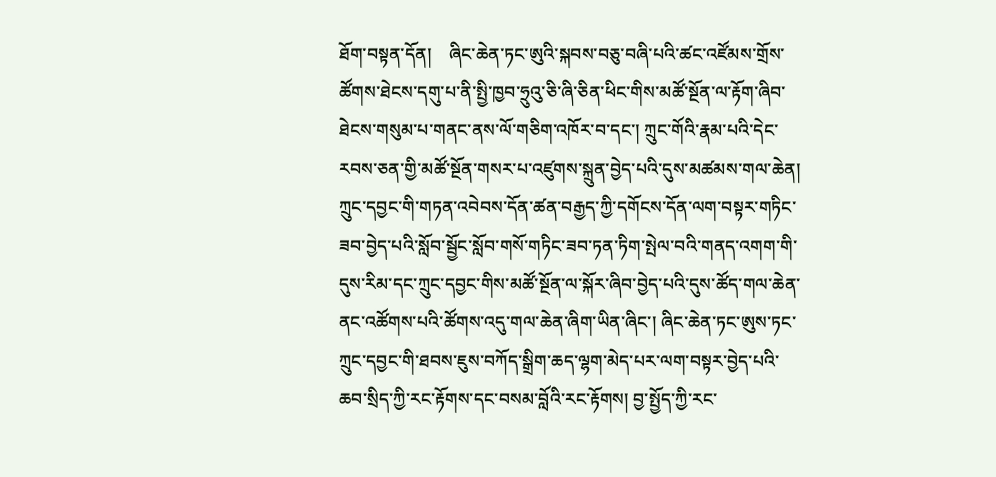ཐོག་བསྟན་དོན།    ཞིང་ཆེན་ཏང་ཨུའི་སྐབས་བཅུ་བཞི་པའི་ཚང་འཛོམས་གྲོས་ཚོགས་ཐེངས་དགུ་པ་ནི་སྤྱི་ཁྱབ་ཧྲུའུ་ཅི་ཞི་ཅིན་ཕིང་གིས་མཚོ་སྔོན་ལ་རྟོག་ཞིབ་ཐེངས་གསུམ་པ་གནང་ནས་ལོ་གཅིག་འཁོར་བ་དང་། ཀྲུང་གོའི་རྣམ་པའི་དེང་རབས་ཅན་གྱི་མཚོ་སྔོན་གསར་པ་འཛུགས་སྐྲུན་བྱེད་པའི་དུས་མཚམས་གལ་ཆེན། ཀྲུང་དབྱང་གི་གཏན་འབེབས་དོན་ཚན་བརྒྱད་ཀྱི་དགོངས་དོན་ལག་བསྟར་གཏིང་ཟབ་བྱེད་པའི་སློབ་སྦྱོང་སློབ་གསོ་གཏིང་ཟབ་ཏན་ཏིག་སྤེལ་བའི་གནད་འགག་གི་དུས་རིམ་དང་ཀྲུང་དབྱང་གིས་མཚོ་སྔོན་ལ་སྐོར་ཞིབ་བྱེད་པའི་དུས་ཚོད་གལ་ཆེན་ནང་འཚོགས་པའི་ཚོགས་འདུ་གལ་ཆེན་ཞིག་ཡིན་ཞིང་། ཞིང་ཆེན་ཏང་ཨུས་ཏང་ཀྲུང་དབྱང་གི་ཐབས་ཇུས་བཀོད་སྒྲིག་ཆད་ལྷག་མེད་པར་ལག་བསྟར་བྱེད་པའི་ཆབ་སྲིད་ཀྱི་རང་རྟོགས་དང་བསམ་བློའི་རང་རྟོགས། བྱ་སྤྱོད་ཀྱི་རང་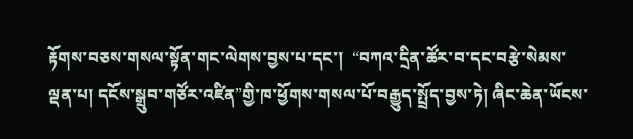རྟོགས་བཅས་གསལ་སྟོན་གང་ལེགས་བྱས་པ་དང་།  “བཀའ་དྲིན་ཚོར་བ་དང་བརྩེ་སེམས་ལྡན་པ། དངོས་སྒྲུབ་གཙོར་འཛིན”གྱི་ཁ་ཕྱོགས་གསལ་པོ་བརྒྱུད་སྤྲོད་བྱས་ཏེ། ཞིང་ཆེན་ཡོངས་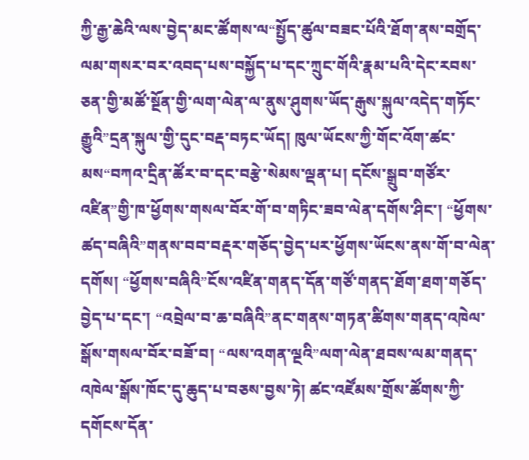ཀྱི་རྒྱ་ཆེའི་ལས་བྱེད་མང་ཚོགས་ལ“སྤྱོད་ཚུལ་བཟང་པོའི་ཐོག་ནས་བགྲོད་ལམ་གསར་བར་འབད་པས་བསྐྱོད་པ་དང་ཀྲུང་གོའི་རྣམ་པའི་དེང་རབས་ཅན་གྱི་མཚོ་སྔོན་གྱི་ལག་ལེན་ལ་ནུས་ཤུགས་ཡོད་རྒུས་སྐུལ་འདེད་གཏོང་རྒྱུའི”དྲན་སྐུལ་གྱི་དུང་བརྡ་བཏང་ཡོད། ཁུལ་ཡོངས་ཀྱི་གོང་འོག་ཚང་མས“བཀའ་དྲིན་ཚོར་བ་དང་བརྩེ་སེམས་ལྡན་པ། དངོས་སྒྲུབ་གཙོར་འཛིན”གྱི་ཁ་ཕྱོགས་གསལ་བོར་གོ་བ་གཏིང་ཟབ་ལེན་དགོས་ཤིང་། “ཕྱོགས་ཚད་བཞིའི”གནས་བབ་བརྡར་གཅོད་བྱེད་པར་ཕྱོགས་ཡོངས་ནས་གོ་བ་ལེན་དགོས། “ཕྱོགས་བཞིའི”ངོས་འཛིན་གནད་དོན་གཙོ་གནད་ཐོག་ཐག་གཅོད་བྱེད་པ་དང་། “འབྲེལ་བ་ཆ་བཞིའི”ནང་གནས་གཏན་ཚིགས་གནད་འཁེལ་སྒོས་གསལ་བོར་བཟོ་བ། “ལས་འགན་ལྔའི”ལག་ལེན་ཐབས་ལམ་གནད་འཁེལ་སྒོས་ཁོང་དུ་ཆུད་པ་བཅས་བྱས་ཏེ། ཚང་འཛོམས་གྲོས་ཚོགས་ཀྱི་དགོངས་དོན་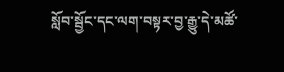སློབ་སྦྱོང་དང་ལག་བསྟར་བྱ་རྒྱུ་དེ་མཚོ་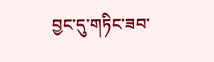བྱང་དུ་གཏིང་ཟབ་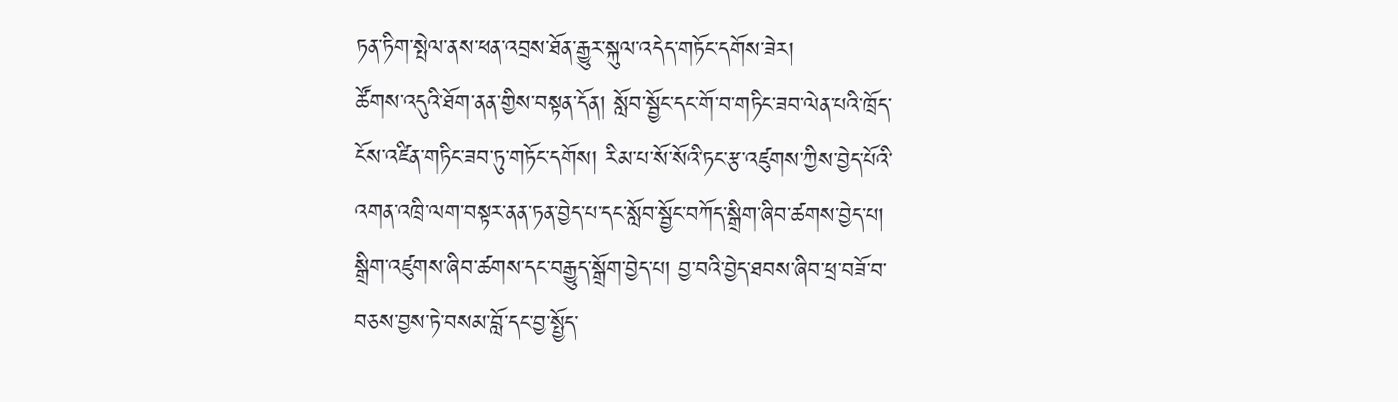ཏན་ཏིག་སྤེལ་ནས་ཕན་འབྲས་ཐོན་རྒྱུར་སྐུལ་འདེད་གཏོང་དགོས་ཟེར།
ཚོགས་འདུའི་ཐོག་ནན་གྱིས་བསྟན་དོན། སློབ་སྦྱོང་དང་གོ་བ་གཏིང་ཟབ་ལེན་པའི་ཁྲོད་ངོས་འཛིན་གཏིང་ཟབ་ཏུ་གཏོང་དགོས། རིམ་པ་སོ་སོའི་ཏང་རྩ་འཛུགས་ཀྱིས་བྱེད་པོའི་འགན་འཁྲི་ལག་བསྟར་ནན་ཏན་བྱེད་པ་དང་སློབ་སྦྱོང་བཀོད་སྒྲིག་ཞིབ་ཚགས་བྱེད་པ། སྒྲིག་འཛུགས་ཞིབ་ཚགས་དང་བརྒྱུད་སྒྲོག་བྱེད་པ། བྱ་བའི་བྱེད་ཐབས་ཞིབ་ཕྲ་བཟོ་བ་བཅས་བྱས་ཏེ་བསམ་བློ་དང་བྱ་སྤྱོད་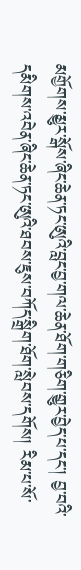མགྱོགས་མྱུར་སྒོས་ཞིང་ཆེན་ཏང་ཨུའི་བླང་བྱ་གལ་ཆེན་ཐོག་གཅིག་གྱུར་བྱེད་པ་དང་། བྱ་བའི་དམིགས་འབེན་ཞིང་ཆེན་ཏང་ཨུའི་ཐབས་ཇུས་བཀོད་སྒྲིག་ཐོག་སླེབས་དགོས། རིམ་པ་སོ་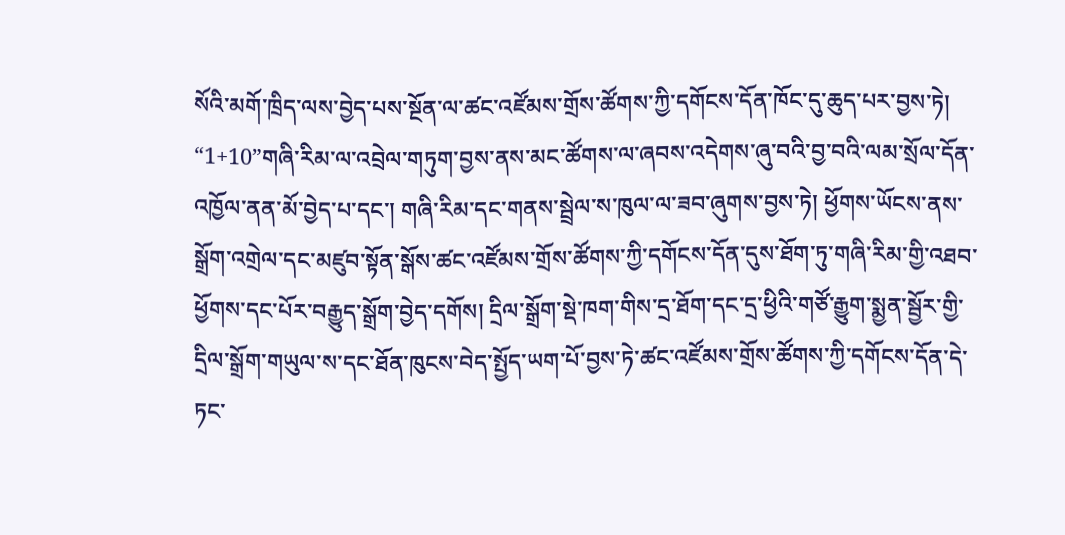སོའི་མགོ་ཁྲིད་ལས་བྱེད་པས་སྔོན་ལ་ཚང་འཛོམས་གྲོས་ཚོགས་ཀྱི་དགོངས་དོན་ཁོང་དུ་ཆུད་པར་བྱས་ཏེ། “1+10”གཞི་རིམ་ལ་འབྲེལ་གཏུག་བྱས་ནས་མང་ཚོགས་ལ་ཞབས་འདེགས་ཞུ་བའི་བྱ་བའི་ལམ་སྲོལ་དོན་འཁྱོལ་ནན་མོ་བྱེད་པ་དང་། གཞི་རིམ་དང་གནས་སྦྲེལ་ས་ཁུལ་ལ་ཟབ་ཞུགས་བྱས་ཏེ། ཕྱོགས་ཡོངས་ནས་སྒྲོག་འགྲེལ་དང་མཛུབ་སྟོན་སྒོས་ཚང་འཛོམས་གྲོས་ཚོགས་ཀྱི་དགོངས་དོན་དུས་ཐོག་ཏུ་གཞི་རིམ་གྱི་འཐབ་ཕྱོགས་དང་པོར་བརྒྱུད་སྒྲོག་བྱེད་དགོས། དྲིལ་སྒྲོག་སྡེ་ཁག་གིས་དྲ་ཐོག་དང་དྲ་ཕྱིའི་གཙོ་རྒྱུག་སྨྱན་སྦྱོར་གྱི་དྲིལ་སྒྲོག་གཡུལ་ས་དང་ཐོན་ཁུངས་བེད་སྤྱོད་ཡག་པོ་བྱས་ཏེ་ཚང་འཛོམས་གྲོས་ཚོགས་ཀྱི་དགོངས་དོན་དེ་ཏང་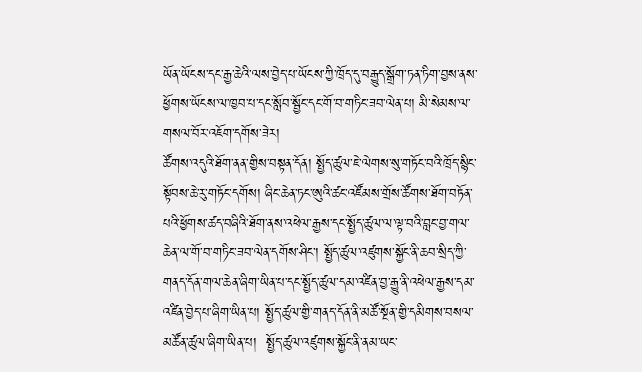ཡོན་ཡོངས་དང་རྒྱ་ཆེའི་ལས་བྱེད་པ་ཡོངས་ཀྱི་ཁྲོད་དུ་བརྒྱུད་སྒྲོག་ཏན་ཏིག་བྱས་ནས་ཕྱོགས་ཡོངས་ལ་ཁྱབ་པ་དང་སློབ་སྦྱོང་དང་གོ་བ་གཏིང་ཟབ་ལེན་པ། མི་སེམས་ལ་གསལ་བོར་འཇོག་དགོས་ཟེར།
ཚོགས་འདུའི་ཐོག་ནན་གྱིས་བསྟན་དོན། སྤྱོད་ཚུལ་ཇེ་ལེགས་སུ་གཏོང་བའི་ཁྲོད་སྙིང་སྟོབས་ཆེ་རུ་གཏོང་དགོས། ཞིང་ཆེན་ཏང་ཨུའི་ཚང་འཛོམས་གྲོས་ཚོགས་ཐོག་བཏོན་པའི་ཕྱོགས་ཚད་བཞིའི་ཐོག་ནས་འཕེལ་རྒྱས་དང་སྤྱོད་ཚུལ་ལ་ལྟ་བའི་བླང་བྱ་གལ་ཆེན་ལ་གོ་བ་གཏིང་ཟབ་ལེན་དགོས་ཤིང་། སྤྱོད་ཚུལ་འཛུགས་སྐྱོང་ནི་ཆབ་སྲིད་ཀྱི་གནད་དོན་གལ་ཆེན་ཞིག་ཡིན་པ་དང་སྤྱོད་ཚུལ་དམ་འཛིན་བྱ་རྒྱུ་ནི་འཕེལ་རྒྱས་དམ་འཛིན་བྱེད་པ་ཞིག་ཡིན་པ། སྤྱོད་ཚུལ་གྱི་གནད་དོན་ནི་མཚོ་སྔོན་གྱི་དམིགས་བསལ་མཚོན་ཚུལ་ཞིག་ཡིན་པ།  སྤྱོད་ཚུལ་འཛུགས་སྐྱོང་ནི་ནམ་ཡང་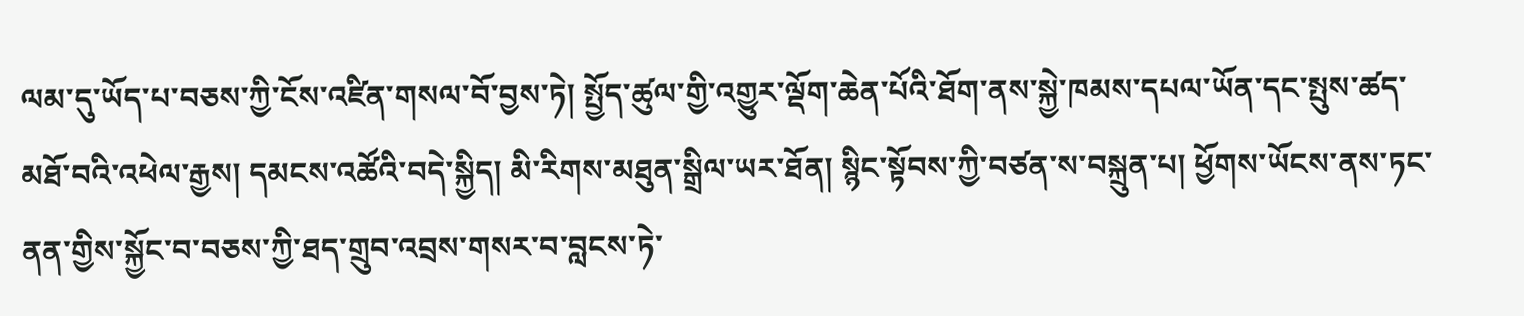ལམ་དུ་ཡོད་པ་བཅས་ཀྱི་ངོས་འཛིན་གསལ་བོ་བྱས་ཏེ། སྤྱོད་ཚུལ་གྱི་འགྱུར་ལྡོག་ཆེན་པོའི་ཐོག་ནས་སྐྱེ་ཁམས་དཔལ་ཡོན་དང་སྤུས་ཚད་མཐོ་བའི་འཕེལ་རྒྱས། དམངས་འཚོའི་བདེ་སྐྱིད། མི་རིགས་མཐུན་སྒྲིལ་ཡར་ཐོན། སྙིང་སྟོབས་ཀྱི་བཙན་ས་བསྐྲུན་པ། ཕྱོགས་ཡོངས་ནས་ཏང་ནན་གྱིས་སྐྱོང་བ་བཅས་ཀྱི་ཐད་གྲུབ་འབྲས་གསར་བ་བླངས་ཏེ་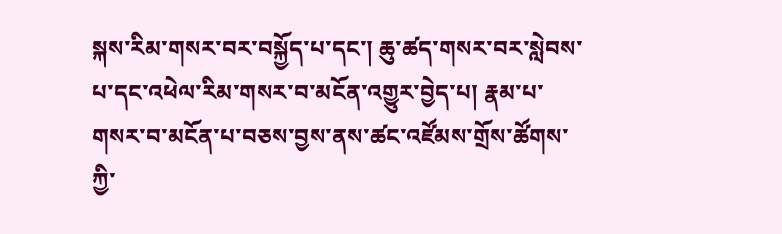སྐས་རིམ་གསར་བར་བསྐྱོད་པ་དང་། ཆུ་ཚད་གསར་བར་སླེབས་པ་དང་འཕེལ་རིམ་གསར་བ་མངོན་འགྱུར་བྱེད་པ། རྣམ་པ་གསར་བ་མངོན་པ་བཅས་བྱས་ནས་ཚང་འཛོམས་གྲོས་ཚོགས་ཀྱི་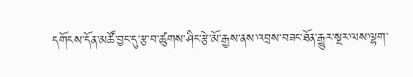དགོངས་དོན་མཚོ་བྱང་དུ་རྩ་བ་ཚུགས་ཤིང་རྩེ་མོ་རྒྱས་ནས་འབྲས་བཟང་ཐོན་རྒྱུར་སྔར་ལས་ལྷག་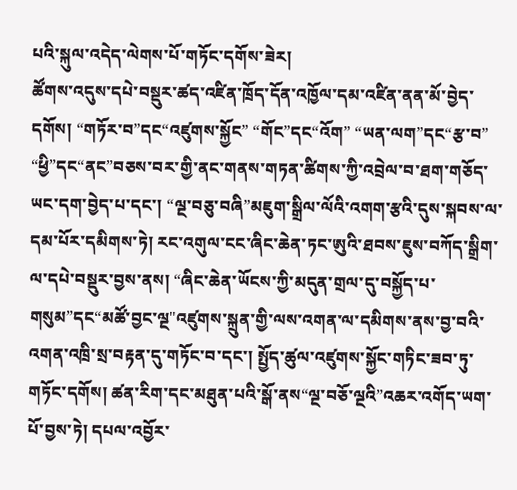པའི་སྐུལ་འདེད་ལེགས་པོ་གཏོང་དགོས་ཟེར།
ཚོགས་འདུས་དཔེ་བསྡུར་ཚད་འཛིན་ཁྲོད་དོན་འཁྱོལ་དམ་འཛིན་ནན་མོ་བྱེད་དགོས། “གཏོར་བ”དང“འཛུགས་སྐྱོང” “གོང”དང“འོག” “ཡན་ལག”དང“རྩ་བ” “ཕྱི”དང“ནང”བཅས་བར་གྱི་ནང་གནས་གཏན་ཚིགས་ཀྱི་འབྲེལ་བ་ཐག་གཅོད་ཡང་དག་བྱེད་པ་དང་། “ལྔ་བཅུ་བཞི”མཇུག་སྒྲིལ་ལོའི་འགག་རྩའི་དུས་སྐབས་ལ་དམ་པོར་དམིགས་ཏེ། རང་འགུལ་ངང་ཞིང་ཆེན་ཏང་ཨུའི་ཐབས་ཇུས་བཀོད་སྒྲིག་ལ་དཔེ་བསྡུར་བྱས་ནས། “ཞིང་ཆེན་ཡོངས་ཀྱི་མདུན་གྲལ་དུ་བསྐྱོད་པ་གསུམ”དང“མཚོ་བྱང་ལྔ"འཛུགས་སྐྲུན་གྱི་ལས་འགན་ལ་དམིགས་ནས་བྱ་བའི་འགན་འཁྲི་སྲ་བརྟན་དུ་གཏོང་བ་དང་། སྤྱོད་ཚུལ་འཛུགས་སྐྱོང་གཏིང་ཟབ་ཏུ་གཏོང་དགོས། ཚན་རིག་དང་མཐུན་པའི་སྒོ་ནས“ལྔ་བཅོ་ལྔའི”འཆར་འགོད་ཡག་པོ་བྱས་ཏེ། དཔལ་འབྱོར་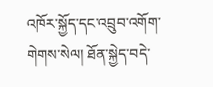འཁོར་སྐྱོད་དང་འབྲུབ་འགོག་གེགས་སེལ། ཐོན་སྐྱེད་བདེ་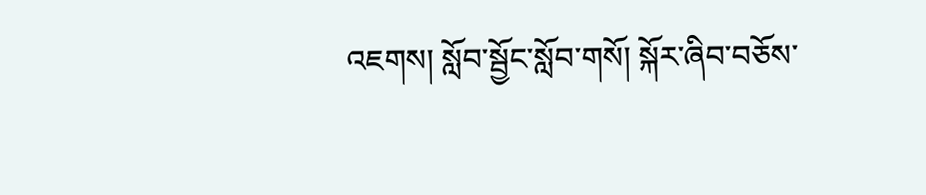འཇགས། སློབ་སྦྱོང་སློབ་གསོ། སྐོར་ཞིབ་བཅོས་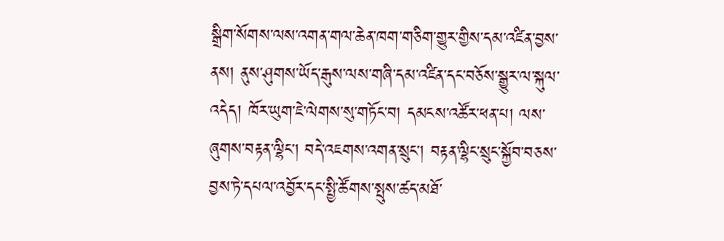སྒྲིག་སོགས་ལས་འགན་གལ་ཆེན་ཁག་གཅིག་གྱུར་གྱིས་དམ་འཛིན་བྱས་ནས། ནུས་ཤུགས་ཡོད་རྒུས་ལས་གཞི་དམ་འཛིན་དང་བཅོས་སྒྱུར་ལ་སྐུལ་འདེད། ཁོར་ཡུག་ཇེ་ལེགས་སུ་གཏོང་བ། དམངས་འཚོར་ཕན་པ། ལས་ཞུགས་བརྟན་ལྷིང་། བདེ་འཇགས་འགན་སྲུང་། བརྟན་ལྷིང་སྲུང་སྐྱོབ་བཅས་བྱས་ཏེ་དཔལ་འབྱོར་དང་སྤྱི་ཚོགས་སྤུས་ཚད་མཐོ་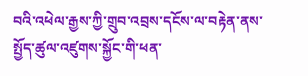བའི་འཕེལ་རྒྱས་ཀྱི་གྲུབ་འབྲས་དངོས་ལ་བརྟེན་ནས་སྤྱོད་ཚུལ་འཛུགས་སྐྱོང་གི་ཕན་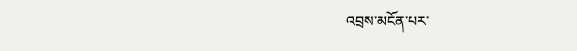འབྲས་མངོན་པར་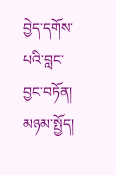བྱེད་དགོས་པའི་བླང་བྱང་བཏོན།
མཉམ་སྤྱོད།